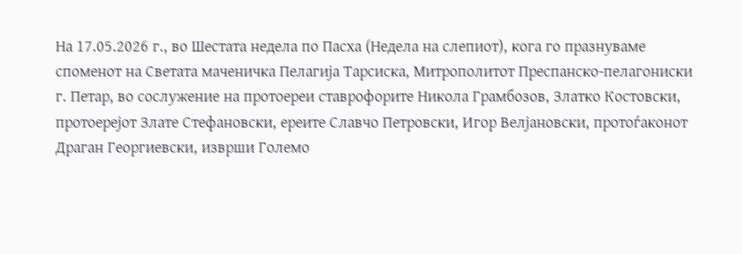На 17.05.2026 г., во Шестата недела по Пасха (Недела на слепиот), кога го празнуваме споменот на Светата маченичка Пелагија Тарсиска, Митрополитот Преспанско-пелагониски г. Петар, во сослужение на протоереи ставрофорите Никола Грамбозов, Златко Костовски, протоерејот Злате Стефановски, ереите Славчо Петровски, Игор Велјановски, протоѓаконот Драган Георгиевски, изврши Големо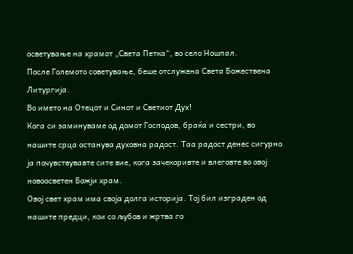осветување на храмот „Света Петка“, во село Ношпал.
После Големото советување, беше отслужена Света Божествена Литургија.
Во името на Отецот и Синот и Светиот Дух!
Кога си заминуваме од домот Господов, браќа и сестри, во нашите срца останува духовна радост. Таа радост денес сигурно ја почувствувавте сите вие, кога зачекоривте и влеговте во овој новоосветен Божји храм.
Овој свет храм има своја долга историја. Тој бил изграден од нашите предци, кои со љубов и жртва го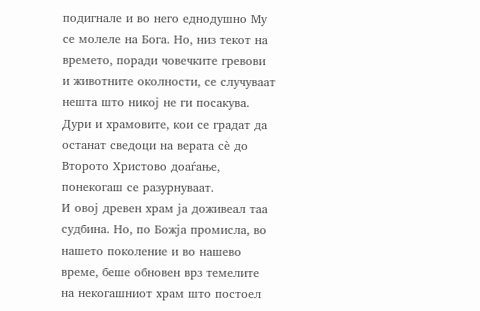подигнале и во него еднодушно Му се молеле на Бога. Но, низ текот на времето, поради човечките гревови и животните околности, се случуваат нешта што никој не ги посакува. Дури и храмовите, кои се градат да останат сведоци на верата сè до Второто Христово доаѓање, понекогаш се разурнуваат.
И овој древен храм ја доживеал таа судбина. Но, по Божја промисла, во нашето поколение и во нашево време, беше обновен врз темелите на некогашниот храм што постоел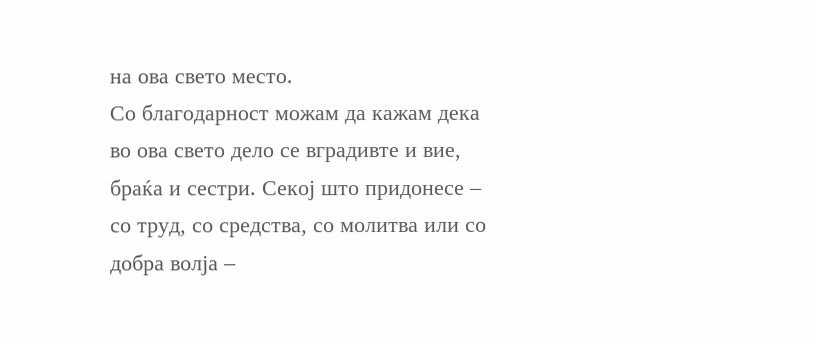на ова свето место.
Со благодарност можам да кажам дека во ова свето дело се вградивте и вие, браќа и сестри. Секој што придонесе – со труд, со средства, со молитва или со добра волја –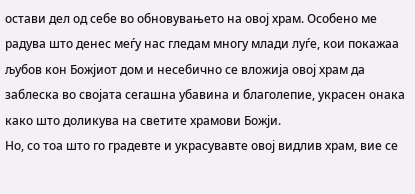остави дел од себе во обновувањето на овој храм. Особено ме радува што денес меѓу нас гледам многу млади луѓе, кои покажаа љубов кон Божјиот дом и несебично се вложија овој храм да заблеска во својата сегашна убавина и благолепие, украсен онака како што доликува на светите храмови Божји.
Но, со тоа што го градевте и украсувавте овој видлив храм, вие се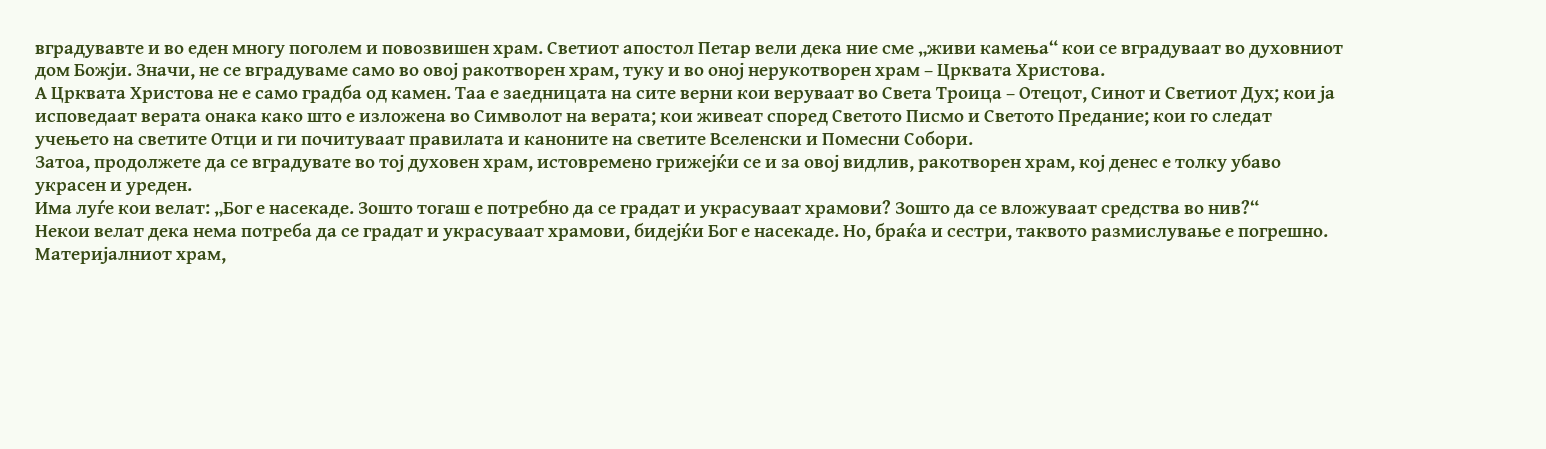вградувавте и во еден многу поголем и повозвишен храм. Светиот апостол Петар вели дека ние сме „живи камења“ кои се вградуваат во духовниот дом Божји. Значи, не се вградуваме само во овој ракотворен храм, туку и во оној нерукотворен храм – Црквата Христова.
А Црквата Христова не е само градба од камен. Таа е заедницата на сите верни кои веруваат во Света Троица – Отецот, Синот и Светиот Дух; кои ја исповедаат верата онака како што е изложена во Символот на верата; кои живеат според Светото Писмо и Светото Предание; кои го следат учењето на светите Отци и ги почитуваат правилата и каноните на светите Вселенски и Помесни Собори.
Затоа, продолжете да се вградувате во тој духовен храм, истовремено грижејќи се и за овој видлив, ракотворен храм, кој денес е толку убаво украсен и уреден.
Има луѓе кои велат: „Бог е насекаде. Зошто тогаш е потребно да се градат и украсуваат храмови? Зошто да се вложуваат средства во нив?“
Некои велат дека нема потреба да се градат и украсуваат храмови, бидејќи Бог е насекаде. Но, браќа и сестри, таквото размислување е погрешно.
Материјалниот храм,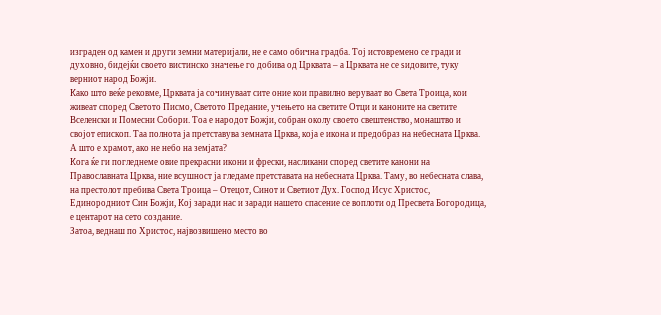изграден од камен и други земни материјали, не е само обична градба. Тој истовремено се гради и духовно, бидејќи своето вистинско значење го добива од Црквата – а Црквата не се ѕидовите, туку верниот народ Божји.
Како што веќе рековме, Црквата ја сочинуваат сите оние кои правилно веруваат во Света Троица, кои живеат според Светото Писмо, Светото Предание, учењето на светите Отци и каноните на светите Вселенски и Помесни Собори. Тоа е народот Божји, собран околу своето свештенство, монаштво и својот епископ. Таа полнота ја претставува земната Црква, која е икона и предобраз на небесната Црква.
А што е храмот, ако не небо на земјата?
Кога ќе ги погледнеме овие прекрасни икони и фрески, насликани според светите канони на Православната Црква, ние всушност ја гледаме претставата на небесната Црква. Таму, во небесната слава, на престолот пребива Света Троица – Отецот, Синот и Светиот Дух. Господ Исус Христос, Единородниот Син Божји, Кој заради нас и заради нашето спасение се воплоти од Пресвета Богородица, е центарот на сето создание.
Затоа, веднаш по Христос, највозвишено место во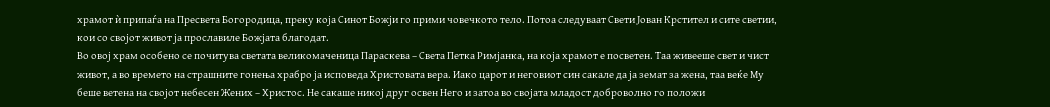храмот ѝ припаѓа на Пресвета Богородица, преку која Синот Божји го прими човечкото тело. Потоа следуваат Свети Јован Крстител и сите светии, кои со својот живот ја прославиле Божјата благодат.
Во овој храм особено се почитува светата великомаченица Параскева – Света Петка Римјанка, на која храмот е посветен. Таа живееше свет и чист живот, а во времето на страшните гонења храбро ја исповеда Христовата вера. Иако царот и неговиот син сакале да ја земат за жена, таа веќе Му беше ветена на својот небесен Жених – Христос. Не сакаше никој друг освен Него и затоа во својата младост доброволно го положи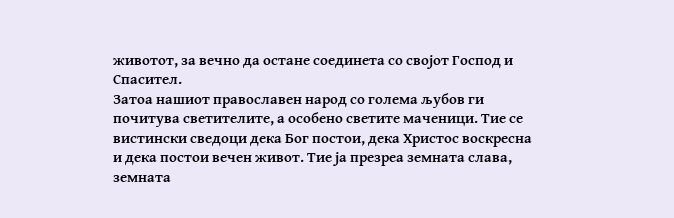животот, за вечно да остане соединета со својот Господ и Спасител.
Затоа нашиот православен народ со голема љубов ги почитува светителите, а особено светите маченици. Тие се вистински сведоци дека Бог постои, дека Христос воскресна и дека постои вечен живот. Тие ја презреа земната слава, земната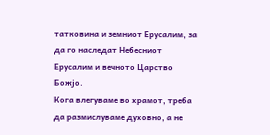татковина и земниот Ерусалим, за да го наследат Небесниот Ерусалим и вечното Царство Божјо.
Кога влегуваме во храмот, треба да размислуваме духовно, а не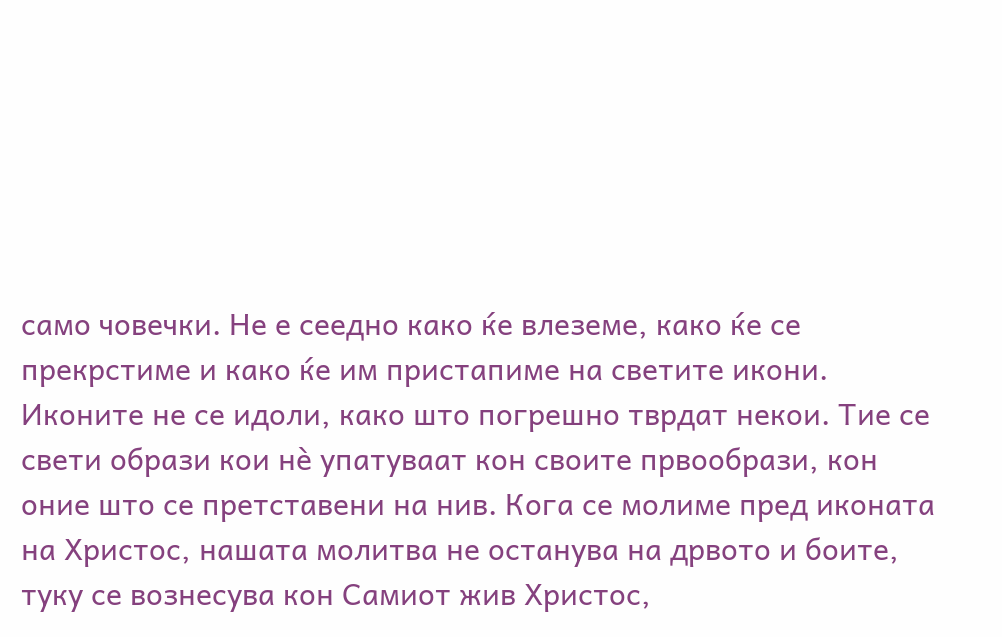само човечки. Не е сеедно како ќе влеземе, како ќе се прекрстиме и како ќе им пристапиме на светите икони.
Иконите не се идоли, како што погрешно тврдат некои. Тие се свети образи кои нè упатуваат кон своите првообрази, кон оние што се претставени на нив. Кога се молиме пред иконата на Христос, нашата молитва не останува на дрвото и боите, туку се вознесува кон Самиот жив Христос,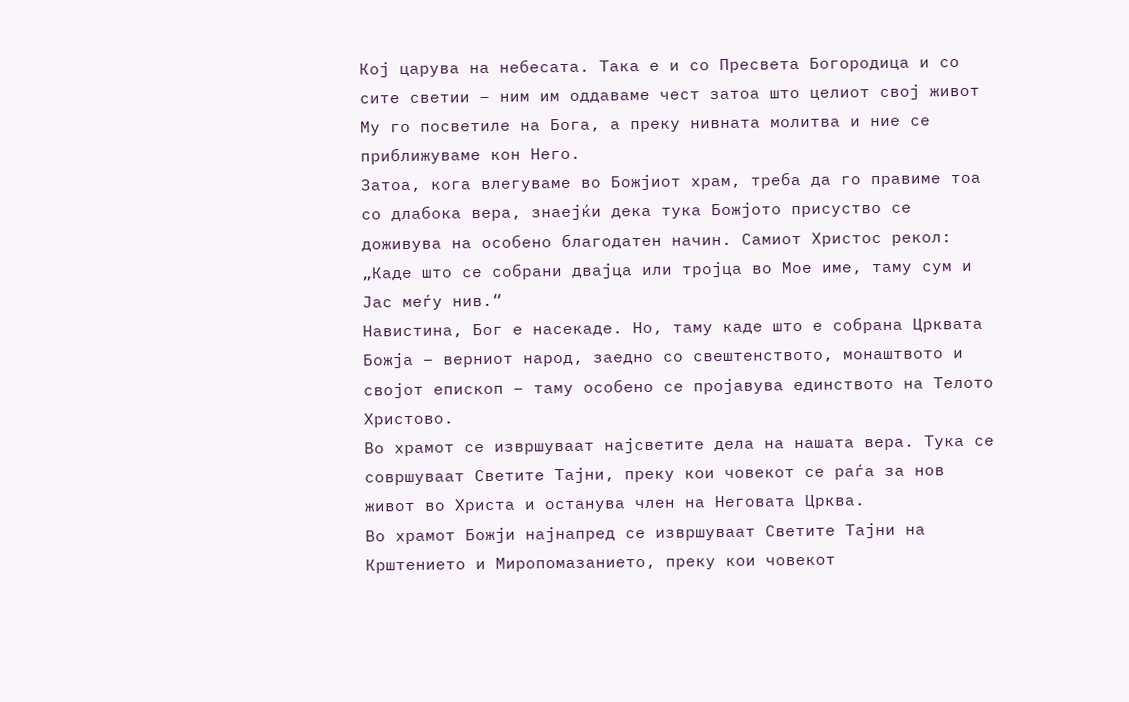Кој царува на небесата. Така е и со Пресвета Богородица и со сите светии – ним им оддаваме чест затоа што целиот свој живот Му го посветиле на Бога, а преку нивната молитва и ние се приближуваме кон Него.
Затоа, кога влегуваме во Божјиот храм, треба да го правиме тоа со длабока вера, знаејќи дека тука Божјото присуство се доживува на особено благодатен начин. Самиот Христос рекол:
„Каде што се собрани двајца или тројца во Мое име, таму сум и Јас меѓу нив.“
Навистина, Бог е насекаде. Но, таму каде што е собрана Црквата Божја – верниот народ, заедно со свештенството, монаштвото и својот епископ – таму особено се пројавува единството на Телото Христово.
Во храмот се извршуваат најсветите дела на нашата вера. Тука се совршуваат Светите Тајни, преку кои човекот се раѓа за нов живот во Христа и останува член на Неговата Црква.
Во храмот Божји најнапред се извршуваат Светите Тајни на Крштението и Миропомазанието, преку кои човекот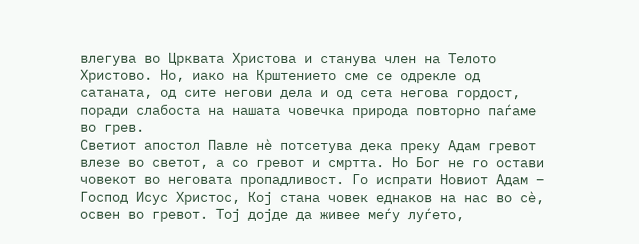влегува во Црквата Христова и станува член на Телото Христово. Но, иако на Крштението сме се одрекле од сатаната, од сите негови дела и од сета негова гордост, поради слабоста на нашата човечка природа повторно паѓаме во грев.
Светиот апостол Павле нè потсетува дека преку Адам гревот влезе во светот, а со гревот и смртта. Но Бог не го остави човекот во неговата пропадливост. Го испрати Новиот Адам – Господ Исус Христос, Кој стана човек еднаков на нас во сè, освен во гревот. Тој дојде да живее меѓу луѓето,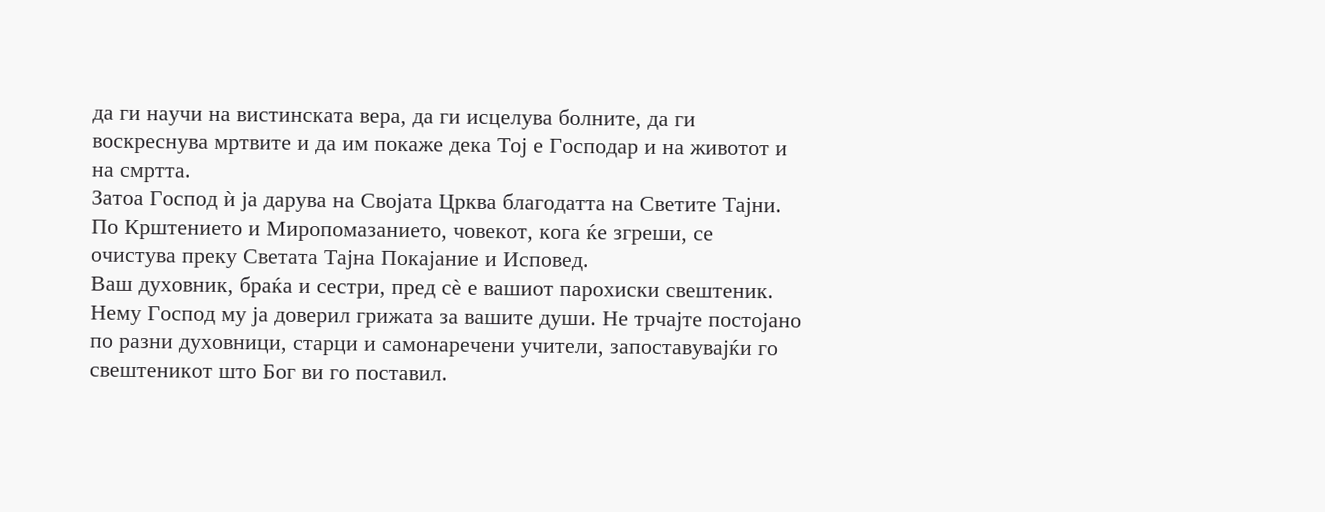да ги научи на вистинската вера, да ги исцелува болните, да ги воскреснува мртвите и да им покаже дека Тој е Господар и на животот и на смртта.
Затоа Господ ѝ ја дарува на Својата Црква благодатта на Светите Тајни. По Крштението и Миропомазанието, човекот, кога ќе згреши, се очистува преку Светата Тајна Покајание и Исповед.
Ваш духовник, браќа и сестри, пред сè е вашиот парохиски свештеник. Нему Господ му ја доверил грижата за вашите души. Не трчајте постојано по разни духовници, старци и самонаречени учители, запоставувајќи го свештеникот што Бог ви го поставил.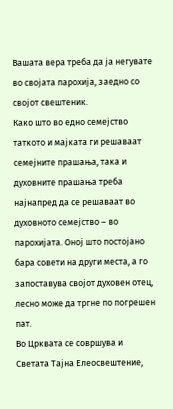Вашата вера треба да ја негувате во својата парохија, заедно со својот свештеник.
Како што во едно семејство таткото и мајката ги решаваат семејните прашања, така и духовните прашања треба најнапред да се решаваат во духовното семејство – во парохијата. Оној што постојано бара совети на други места, а го запоставува својот духовен отец, лесно може да тргне по погрешен пат.
Во Црквата се совршува и Светата Тајна Елеосвештение,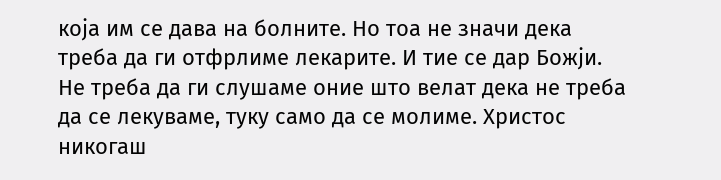која им се дава на болните. Но тоа не значи дека треба да ги отфрлиме лекарите. И тие се дар Божји. Не треба да ги слушаме оние што велат дека не треба да се лекуваме, туку само да се молиме. Христос никогаш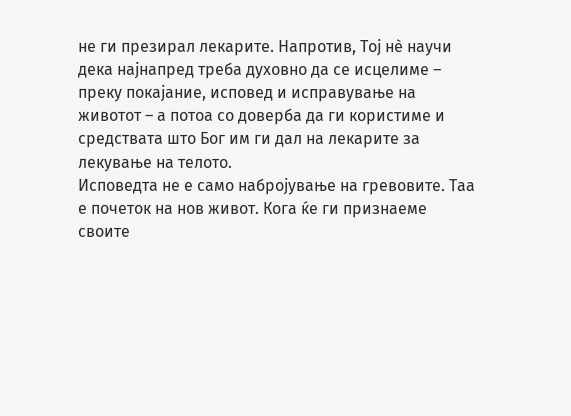не ги презирал лекарите. Напротив, Тој нè научи дека најнапред треба духовно да се исцелиме – преку покајание, исповед и исправување на животот – а потоа со доверба да ги користиме и средствата што Бог им ги дал на лекарите за лекување на телото.
Исповедта не е само набројување на гревовите. Таа е почеток на нов живот. Кога ќе ги признаеме своите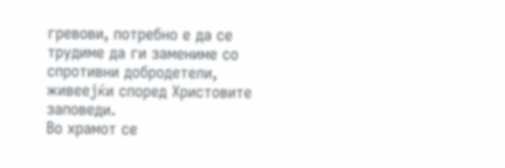гревови, потребно е да се трудиме да ги замениме со спротивни добродетели, живеејќи според Христовите заповеди.
Во храмот се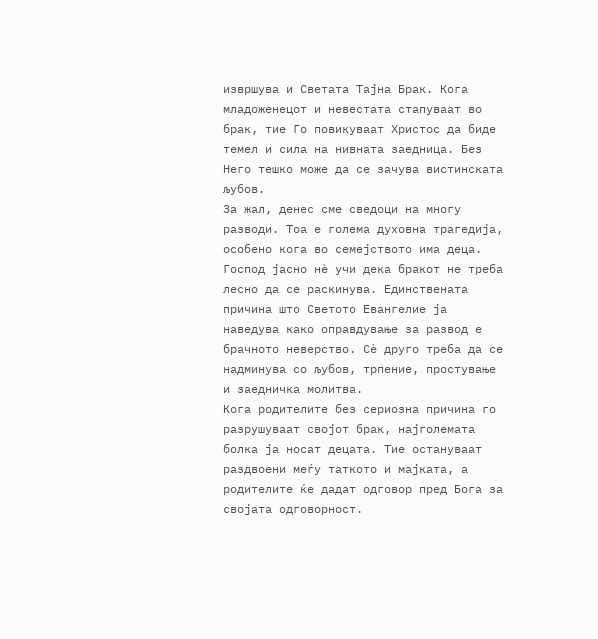извршува и Светата Тајна Брак. Кога младоженецот и невестата стапуваат во брак, тие Го повикуваат Христос да биде темел и сила на нивната заедница. Без Него тешко може да се зачува вистинската љубов.
За жал, денес сме сведоци на многу разводи. Тоа е голема духовна трагедија, особено кога во семејството има деца. Господ јасно нè учи дека бракот не треба лесно да се раскинува. Единствената причина што Светото Евангелие ја наведува како оправдување за развод е брачното неверство. Сè друго треба да се надминува со љубов, трпение, простување и заедничка молитва.
Кога родителите без сериозна причина го разрушуваат својот брак, најголемата болка ја носат децата. Тие остануваат раздвоени меѓу таткото и мајката, а родителите ќе дадат одговор пред Бога за својата одговорност.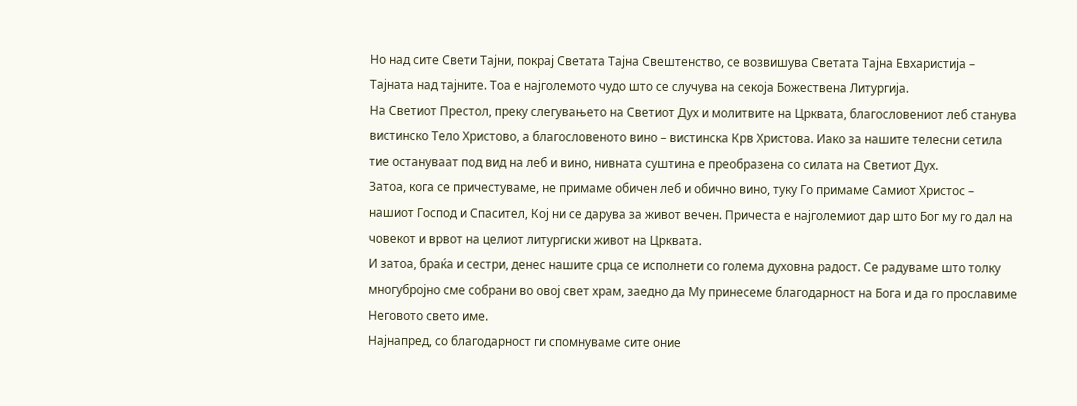Но над сите Свети Тајни, покрај Светата Тајна Свештенство, се возвишува Светата Тајна Евхаристија – Тајната над тајните. Тоа е најголемото чудо што се случува на секоја Божествена Литургија.
На Светиот Престол, преку слегувањето на Светиот Дух и молитвите на Црквата, благословениот леб станува вистинско Тело Христово, а благословеното вино – вистинска Крв Христова. Иако за нашите телесни сетила тие остануваат под вид на леб и вино, нивната суштина е преобразена со силата на Светиот Дух.
Затоа, кога се причестуваме, не примаме обичен леб и обично вино, туку Го примаме Самиот Христос – нашиот Господ и Спасител, Кој ни се дарува за живот вечен. Причеста е најголемиот дар што Бог му го дал на човекот и врвот на целиот литургиски живот на Црквата.
И затоа, браќа и сестри, денес нашите срца се исполнети со голема духовна радост. Се радуваме што толку многубројно сме собрани во овој свет храм, заедно да Му принесеме благодарност на Бога и да го прославиме Неговото свето име.
Најнапред, со благодарност ги спомнуваме сите оние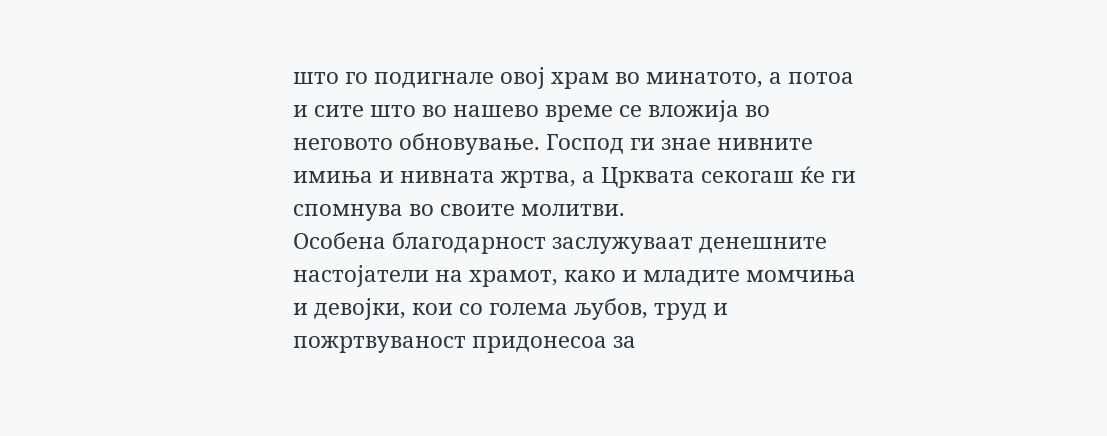што го подигнале овој храм во минатото, а потоа и сите што во нашево време се вложија во неговото обновување. Господ ги знае нивните имиња и нивната жртва, а Црквата секогаш ќе ги спомнува во своите молитви.
Особена благодарност заслужуваат денешните настојатели на храмот, како и младите момчиња и девојки, кои со голема љубов, труд и пожртвуваност придонесоа за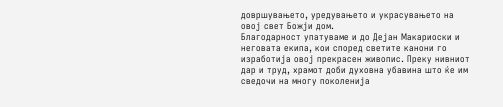довршувањето, уредувањето и украсувањето на овој свет Божји дом.
Благодарност упатуваме и до Дејан Макариоски и неговата екипа, кои според светите канони го изработија овој прекрасен живопис. Преку нивниот дар и труд, храмот доби духовна убавина што ќе им сведочи на многу поколенија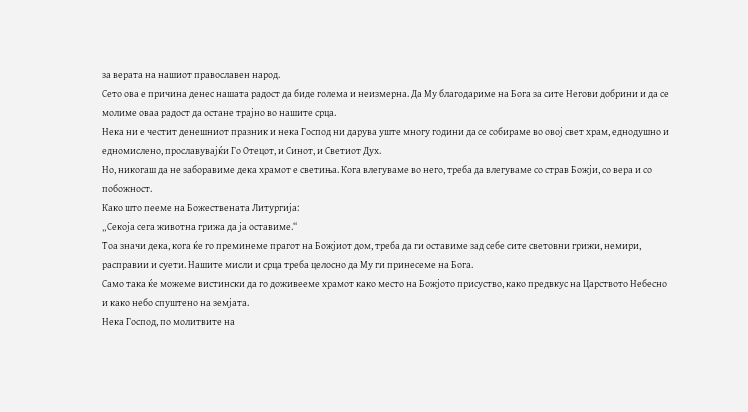за верата на нашиот православен народ.
Сето ова е причина денес нашата радост да биде голема и неизмерна. Да Му благодариме на Бога за сите Негови добрини и да се молиме оваа радост да остане трајно во нашите срца.
Нека ни е честит денешниот празник и нека Господ ни дарува уште многу години да се собираме во овој свет храм, еднодушно и едномислено, прославувајќи Го Отецот, и Синот, и Светиот Дух.
Но, никогаш да не заборавиме дека храмот е светиња. Кога влегуваме во него, треба да влегуваме со страв Божји, со вера и со побожност.
Како што пееме на Божествената Литургија:
„Секоја сега животна грижа да ја оставиме.“
Тоа значи дека, кога ќе го преминеме прагот на Божјиот дом, треба да ги оставиме зад себе сите световни грижи, немири, расправии и суети. Нашите мисли и срца треба целосно да Му ги принесеме на Бога.
Само така ќе можеме вистински да го доживееме храмот како место на Божјото присуство, како предвкус на Царството Небесно и како небо спуштено на земјата.
Нека Господ, по молитвите на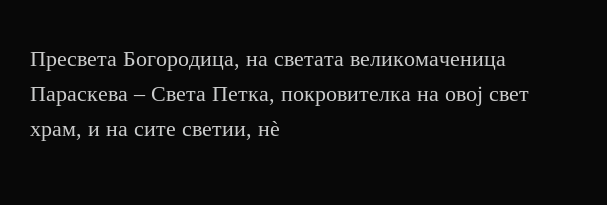Пресвета Богородица, на светата великомаченица Параскева – Света Петка, покровителка на овој свет храм, и на сите светии, нè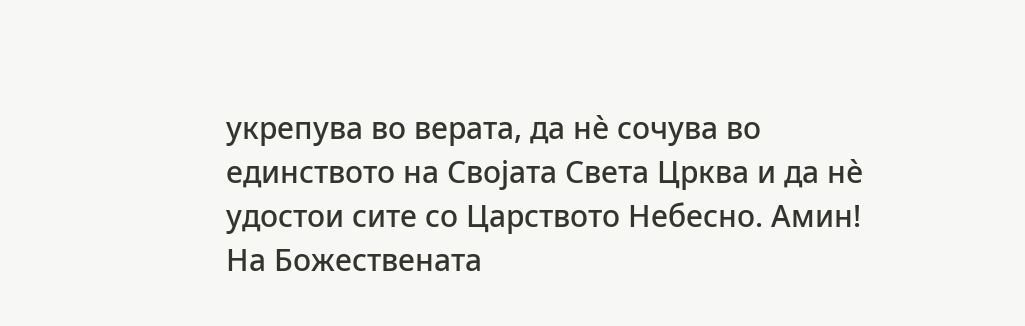укрепува во верата, да нè сочува во единството на Својата Света Црква и да нè удостои сите со Царството Небесно. Амин!
На Божествената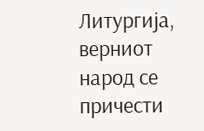Литургија, верниот народ се причести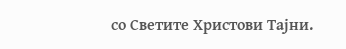со Светите Христови Тајни.